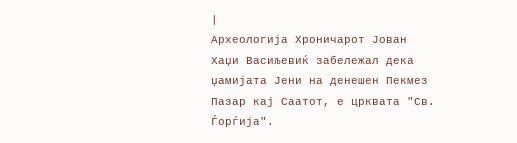|
Археологија Хроничарот Јован Хаџи Васиљевиќ забележал дека џамијата Јени на денешен Пекмез Пазар кај Саатот, е црквата "Св. Ѓорѓија".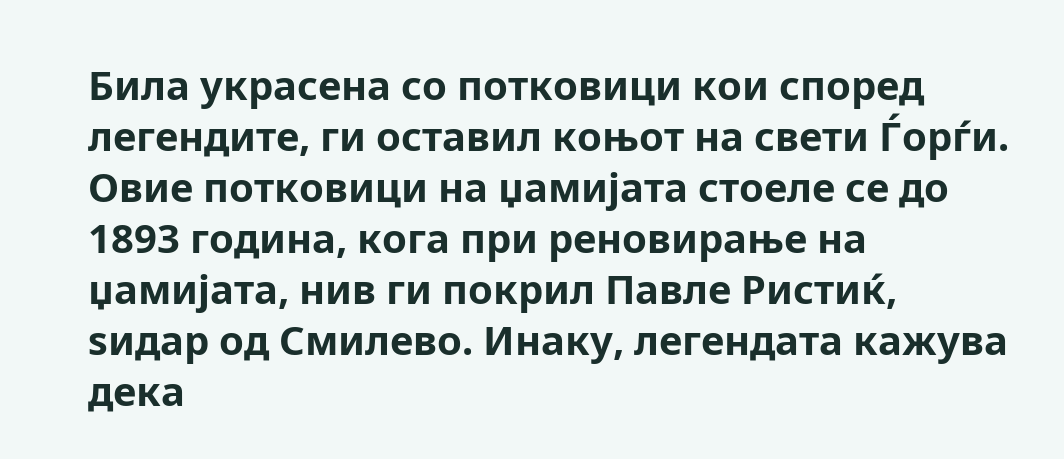Била украсена со потковици кои според легендите, ги оставил коњот на свети Ѓорѓи. Овие потковици на џамијата стоеле се до 1893 година, кога при реновирање на џамијата, нив ги покрил Павле Ристиќ, ѕидар од Смилево. Инаку, легендата кажува дека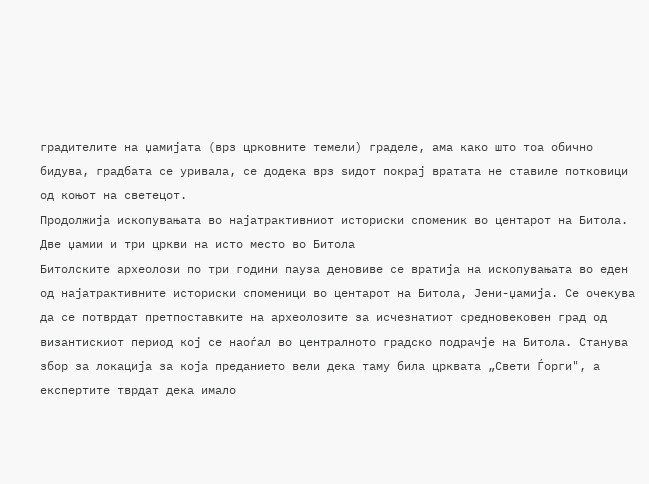градителите на џамијата (врз црковните темели) граделе, ама како што тоа обично бидува, градбата се уривала, се додека врз ѕидот покрај вратата не ставиле потковици од коњот на светецот.
Продолжија ископувањата во најатрактивниот историски споменик во центарот на Битола. Две џамии и три цркви на исто место во Битола
Битолските археолози по три години пауза деновиве се вратија на ископувањата во еден од најатрактивните историски споменици во центарот на Битола, Јени-џамија. Се очекува да се потврдат претпоставките на археолозите за исчезнатиот средновековен град од византискиот период кој се наоѓал во централното градско подрачје на Битола. Станува збор за локација за која преданието вели дека таму била црквата „Свети Ѓорги", а експертите тврдат дека имало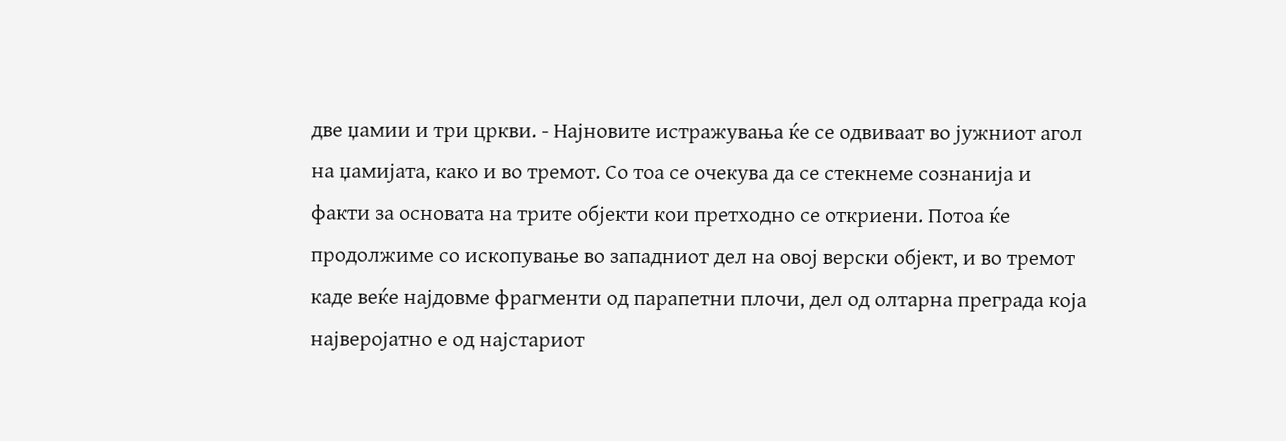две џамии и три цркви. - Најновите истражувања ќе се одвиваат во јужниот агол на џамијата, како и во тремот. Со тоа се очекува да се стекнеме сознанија и факти за основата на трите објекти кои претходно се откриени. Потоа ќе продолжиме со ископување во западниот дел на овој верски објект, и во тремот каде веќе најдовме фрагменти од парапетни плочи, дел од олтарна преграда која најверојатно е од најстариот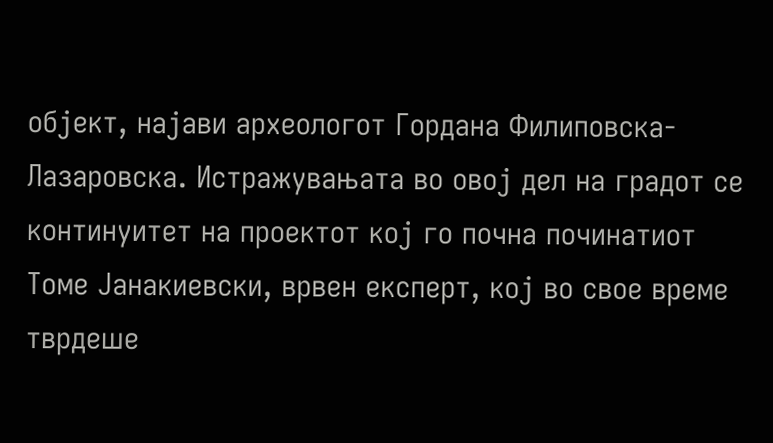објект, најави археологот Гордана Филиповска-Лазаровска. Истражувањата во овој дел на градот се континуитет на проектот кој го почна починатиот Томе Јанакиевски, врвен експерт, кој во свое време тврдеше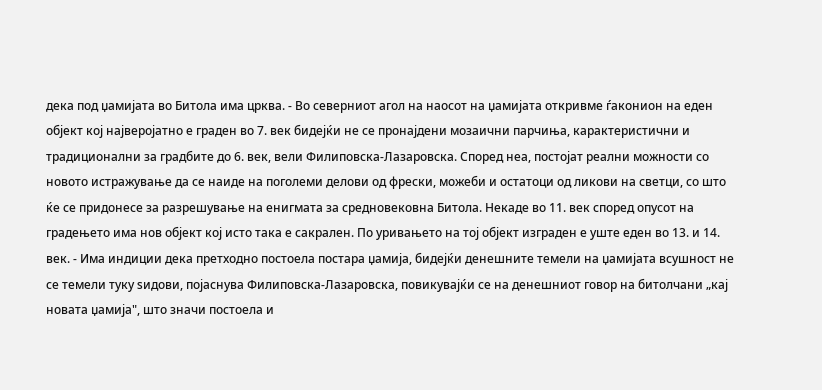дека под џамијата во Битола има црква. - Во северниот агол на наосот на џамијата откривме ѓаконион на еден објект кој најверојатно е граден во 7. век бидејќи не се пронајдени мозаични парчиња, карактеристични и традиционални за градбите до 6. век, вели Филиповска-Лазаровска. Според неа, постојат реални можности со новото истражување да се наиде на поголеми делови од фрески, можеби и остатоци од ликови на светци, со што ќе се придонесе за разрешување на енигмата за средновековна Битола. Некаде во 11. век според опусот на градењето има нов објект кој исто така е сакрален. По уривањето на тој објект изграден е уште еден во 13. и 14. век. - Има индиции дека претходно постоела постара џамија, бидејќи денешните темели на џамијата всушност не се темели туку ѕидови, појаснува Филиповска-Лазаровска, повикувајќи се на денешниот говор на битолчани „кај новата џамија", што значи постоела и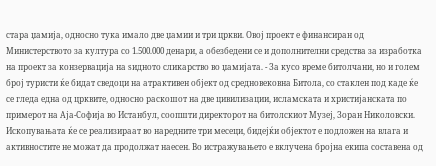стара џамија, односно тука имало две џамии и три цркви. Овој проект е финансиран од Министерството за култура со 1.500.000 денари, а обезбедени се и дополнителни средства за изработка на проект за конзервација на ѕидното сликарство во џамијата. - За кусо време битолчани, но и голем број туристи ќе бидат сведоци на атрактивен објект од средновековна Битола, со стаклен под каде ќе се гледа една од црквите, односно раскошот на две цивилизации, исламската и христијанската по примерот на Аја-Софија во Истанбул, соопшти директорот на битолскиот Музеј, Зоран Николовски. Ископувањата ќе се реализираат во наредните три месеци, бидејќи објектот е подложен на влага и активностите не можат да продолжат наесен. Во истражувањето е вклучена бројна екипа составена од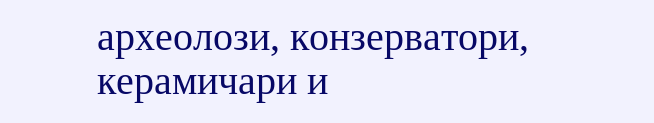археолози, конзерватори, керамичари и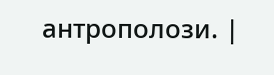антрополози. |